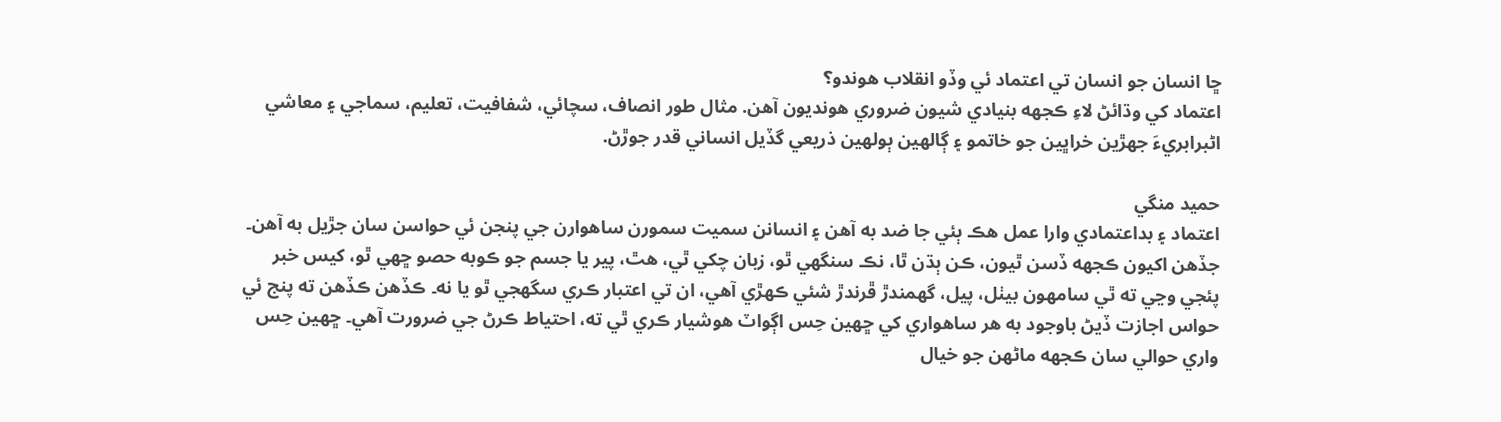ڇا انسان جو انسان تي اعتماد ئي وڏو انقلاب هوندو؟
اعتماد کي وڌائڻ لاءِ ڪجهه بنيادي شيون ضروري هونديون آھن. مثال طور انصاف، سچائي، شفافيت، تعليم، سماجي ۽ معاشي اڻبرابريءَ جهڙين خراڀين جو خاتمو ۽ ڳالهين ٻولهين ذريعي گڏيل انساني قدر جوڙڻ.

حميد منگي
اعتماد ۽ بداعتمادي وارا عمل هڪ ٻئي جا ضد به آهن ۽ انسانن سميت سمورن ساهوارن جي پنجن ئي حواسن سان جڙيل به آهن۔ جڏهن اکيون ڪجهه ڏسن ٿيون، ڪن ٻڌن ٿا، نڪ سنگهي ٿو، زبان چکي ٿي، هٿ، پير يا جسم جو ڪوبه حصو ڇهي ٿو، کيس خبر پئجي وڃي ته ٿي سامهون بيٺل، پيل، گهمندڙ ڦرندڙ شئي ڪهڙي آهي، ان تي اعتبار ڪري سگهجي ٿو يا نه۔ ڪڏهن ڪڏهن ته پنج ئي حواس اجازت ڏيڻ باوجود به هر ساهواري کي ڇهين حِس اڳواٽ هوشيار ڪري ٿي ته، احتياط ڪرڻ جي ضرورت آهي۔ ڇهين حِس واري حوالي سان ڪجهه ماڻهن جو خيال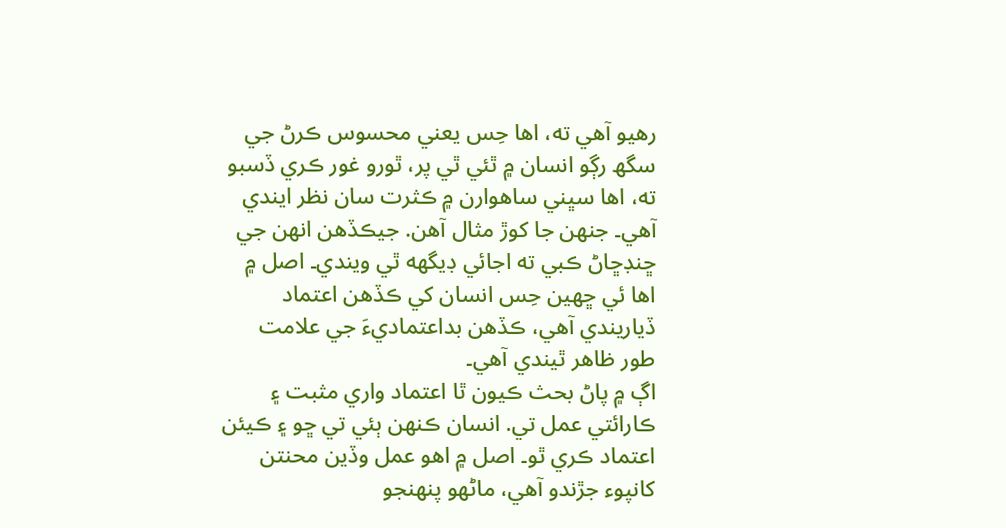رهيو آهي ته، اها حِس يعني محسوس ڪرڻ جي سگھ رڳو انسان ۾ ٿئي ٿي پر، ٿورو غور ڪري ڏسبو ته، اها سڀني ساهوارن ۾ ڪثرت سان نظر ايندي آهي۔ جنهن جا کوڙ مثال آهن. جيڪڏهن انهن جي ڇنڊڇاڻ ڪبي ته اجائي ڊيگهه ٿي ويندي۔ اصل ۾ اها ئي ڇهين حِس انسان کي ڪڏهن اعتماد ڏياريندي آهي، ڪڏهن بداعتماديءَ جي علامت طور ظاهر ٿيندي آهي۔
اڳ ۾ پاڻ بحث ڪيون ٿا اعتماد واري مثبت ۽ ڪارائتي عمل تي. انسان ڪنهن ٻئي تي ڇو ۽ ڪيئن اعتماد ڪري ٿو۔ اصل ۾ اهو عمل وڏين محنتن کانپوء جڙندو آهي، ماڻهو پنهنجو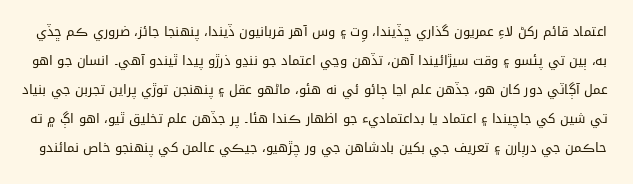اعتماد قائم رکڻ لاءِ عمريون گذاري ڇڏيندا، وِت ۽ وس آهر قربانيون ڏيندا، پنهنجا جائز، ضروري ڪم ڇڏي به، ٻين تي پئسو ۽ وقت سيڙائيندا آهن، تڏهن وڃي اعتماد جو ننڍو ذرڙو پيدا ٿيندو آهي۔ انسان جو اهو عمل آڳاٽي دور کان ھو، جڏهن علم اڃا ڄائو ئي نه هئو، ماڻهو عقل ۽ پنهنجن توڙي پراين تجربن جي بنياد تي شين کي جاچيندا ۽ اعتماد يا بداعتماديء جو اظهار ڪندا هئا۔ پر جڏهن علم تخليق ٿيو، اهو اڳ ۾ ته حاڪمن جي درٻارن ۽ تعريف جي بکين بادشاهن جي ور چڙهيو، جيڪي عالمن کي پنهنجو خاص نمائندو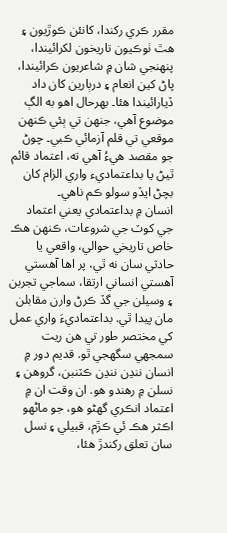مقرر ڪري رکندا، کانئن ڪوڙيون ۽ هٿ ٺوڪيون تاريخون لکرائيندا، پنهنجي شان ۾ شاعريون ڪرائيندا، پاڻ کين انعام ۽ درٻارين کان داد ڏيارائيندا هئا۔ بهرحال اهو به الڳ موضوع آهي، جنهن تي ٻئي ڪنهن موقعي تي قلم آزمائي ڪبي۔ چوڻ جو مقصد هيءُ آهي ته، اعتماد قائم ٿيڻ يا بداعتماديء واري الزام کان بچڻ ايڏو سولو ڪم ناهي۔
انسان ۾ بداعتمادي يعني اعتماد جي کوٽ جي شروعات، ڪنهن هڪ خاص تاريخي حوالي، واقعي يا حادثي سان نه ٿي، پر اها آهستي آهستي انساني ارتقا، سماجي تجربن ۽ وسيلن جي گڏ ڪرڻ وارن مقابلن مان پيدا ٿي. بداعتماديءَ واري عمل کي مختصر طور تي هن ريت سمجهي سگهجي ٿو. قديم دور ۾ انسان ننڍن ننڍن ڪٽنبن، گروهن ۽ نسلن ۾ رهندو هو. ان وقت ان ۾ اعتماد انڪري گهڻو هو، جو ماڻهو اڪثر هڪ ئي ڪڙم، قبيلي ۽ نسل سان تعلق رکندڙ هئا،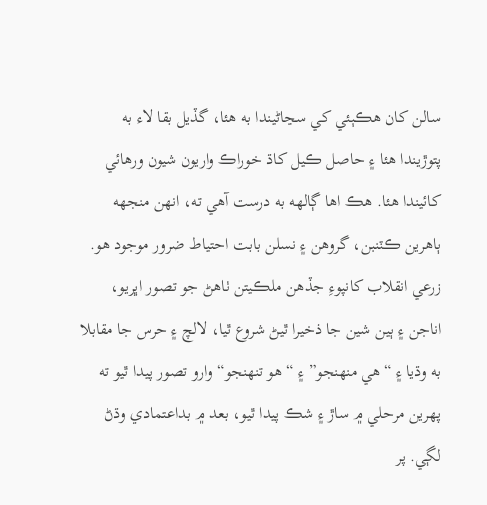سالن کان هڪٻئي کي سڃاڻيندا به هئا، گڏيل بقا لاء به پتوڙيندا هئا ۽ حاصل ڪيل کاڌ خوراڪ واريون شيون ورهائي کائيندا هئا. هڪ اها ڳالهه به درست آهي ته، انهن منجهه ٻاهرين ڪٽنبن، گروهن ۽ نسلن بابت احتياط ضرور موجود هو.
زرعي انقلاب کانپوءِ جڏهن ملڪيتن ٺاهڻ جو تصور اڀريو، اناجن ۽ ٻين شين جا ذخيرا ٿيڻ شروع ٿيا، لالچ ۽ حرس جا مقابلا به وڌيا ۽ “هي منهنجو” ۽ “هو تنهنجو“ وارو تصور پيدا ٿيو ته پهرين مرحلي ۾ ساڙ ۽ شڪ پيدا ٿيو، بعد ۾ بداعتمادي وڌڻ لڳي. پر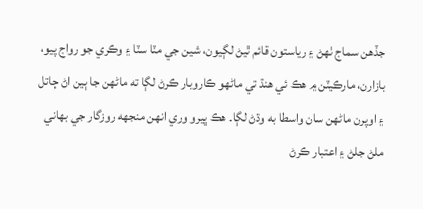جڏهن سماج ٺهڻ ۽ رياستون قائم ٿيڻ لڳيون، شين جي مٽا سٽا ۽ وڪري جو رواج پيو، بازارن، مارڪيٽن ۾ هڪ ئي هنڌ تي ماڻهو ڪاروبار ڪرڻ لڳا ته ماڻهن جا ٻين اڻ ڄاتل ۽ اوپرن ماڻهن سان واسطا به وڌڻ لڳا۔ هڪ ڀيرو وري انهن منجهه روزگار جي بهاني ملڻ جلڻ ۽ اعتبار ڪرڻ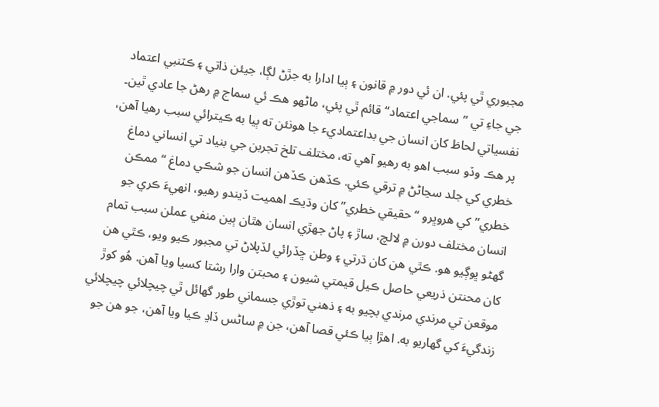مجبوري ٿي پئي. ان ئي دور ۾ قانون ۽ ٻيا ادارا به جڙڻ لڳا، جيئن ذاتي ۽ ڪٽنبي اعتماد جي جاءِ تي ”سماجي اعتماد“ قائم ٿي پئي، ماڻهو هڪ ئي سماج ۾ رهڻ جا عادي ٿين۔
نفسياتي لحاظ کان انسان جي بداعتماديء جا هونئن ته ٻيا به ڪيترائي سبب رهيا آهن، پر هڪ وڏو سبب اهو به رهيو آهي ته، مختلف تلخ تجربن جي بنياد تي انساني دماغ خطري کي جلد سڃاڻڻ ۾ ترقي ڪئي. ڪڏهن ڪڏهن انسان جو شڪي دماغ “ممڪن خطري” کي هروڀرو “حقيقي خطري” کان وڌيڪ اهميت ڏيندو رهيو، انهيءَ ڪري جو انسان مختلف دورن ۾ لالچ، ساڙ ۽ پاڻ جهڙي انسان هٿان ٻين منفي عملن سبب تمام گهڻو ڀوڳيو هو. ڪٿي هن کان ڌرتي ۽ وطن ڇڏرائي لڏپلاڻ تي مجبور ڪيو ويو، ڪٿي هن کان محنتن ذريعي حاصل ڪيل قيمتي شيون ۽ محبتن وارا رشتا کسيا ويا آهن. هُو کوڙ موقعن تي مرندي مرندي بچيو به ۽ ذهني توڙي جسماني طور گهائل ٿي چيچلائي چيچلائي زندگيءَ کي گهاريو به. اهڙا ٻيا ڪئي قصا آهن، جن ۾ ساڻس ڏاڍ ڪيا ويا آهن، جو هن جو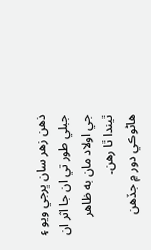ذهن زهر سان ڀرجي ويو ۽ جبلي طور تي ان جا اثر ان جي اولاد مان به ظاهر ٿيندا ٿا رهن۔
هاڻوڪي دور ۾ جڏهن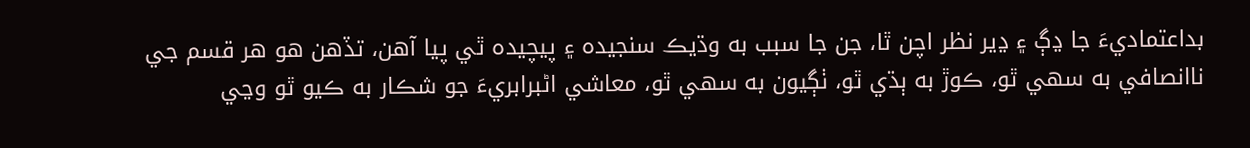بداعتماديءَ جا ڍڳ ۽ ڍير نظر اچن ٿا، جن جا سبب به وڌيڪ سنجيده ۽ پيچيده ٿي پيا آهن، تڏهن هو هر قسم جي ناانصافي به سهي ٿو، ڪوڙ به ٻڌي ٿو، ٺڳيون به سهي ٿو، معاشي اڻبرابريءَ جو شڪار به ڪيو ٿو وڃي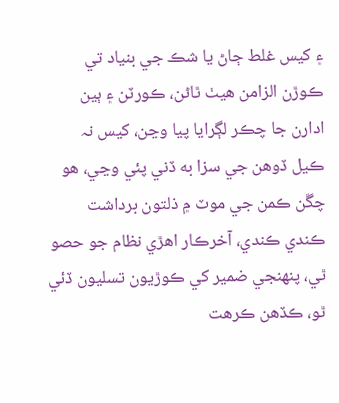۽ کيس غلط ڄاڻ يا شڪ جي بنياد تي ڪوڙن الزامن هيٺ ٿاڻن، ڪورٽن ۽ ٻين ادارن جا چڪر لڳرايا پيا وڃن، کيس نہ ڪيل ڏوهن جي سزا به ڏني پئي وڃي، هو چڱن ڪمن جي موٽ ۾ ذلتون برداشت ڪندي ڪندي، آخرڪار اهڙي نظام جو حصو ٿي، پنهنجي ضمير کي ڪوڙيون تسليون ڏئي ٿو، ڪڏهن ڪرهت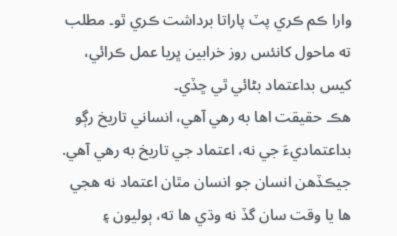وارا ڪم ڪري پٽ پاراتا برداشت ڪري ٿو۔ مطلب ته ماحول کانئس روز خرابين ڀريا عمل ڪرائي، کيس بداعتماد بڻائي ٿي ڇڏي۔
هڪ حقيقت اها به رهي آهي، انساني تاريخ رڳو بداعتماديءَ جي نه، اعتماد جي تاريخ به رهي آهي. جيڪڏهن انسان جو انسان مٿان اعتماد نه هجي ها يا وقت سان گڏ نه وڌي ها ته، ٻوليون ۽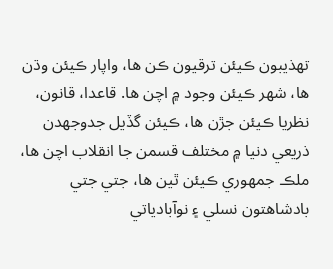تهذيبون ڪيئن ترقيون ڪن ها، واپار ڪيئن وڌن ها، شهر ڪيئن وجود ۾ اچن ها. قاعدا، قانون، نظريا ڪيئن جڙن ها، ڪيئن گڏيل جدوجهدن ذريعي دنيا ۾ مختلف قسمن جا انقلاب اچن ها، ملڪ جمهوري ڪيئن ٿين ها، جتي جتي بادشاهتون نسلي ۽ نوآبادياتي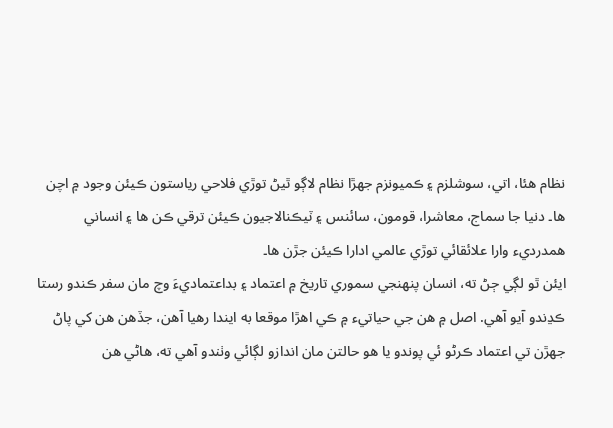نظام هئا، اتي، سوشلزم ۽ ڪميونزم جهڙا نظام لاڳو ٿيڻ توڙي فلاحي رياستون ڪيئن وجود ۾ اچن ها۔ دنيا جا سماج، معاشرا، قومون، سائنس ۽ ٽيڪنالاجيون ڪيئن ترقي ڪن ها ۽ انساني همدرديء وارا علائقائي توڙي عالمي ادارا ڪيئن جڙن ها۔
ايئن ٿو لڳي ڄڻ ته، انسان پنهنجي سموري تاريخ ۾ اعتماد ۽ بداعتماديءَ وچ مان سفر ڪندو رستا ڪڍندو آيو آهي. اصل ۾ هن جي حياتيء ۾ ڪي اهڙا موقعا به ايندا رهيا آهن، جڏهن هن کي پاڻ جهڙن تي اعتماد ڪرڻو ئي پوندو يا هو حالتن مان اندازو لڳائي وٺندو آهي ته، هاڻي هن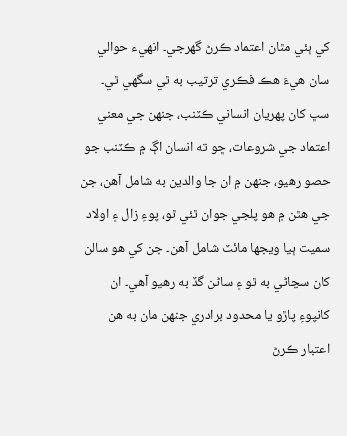کي ٻئي مٿان اعتماد ڪرڻ گهرجي۔ انهيء حوالي سان هيءَ هڪ فڪري ترتيب به ٿي سگهي ٿي۔ سڀ کان پهريان انساني ڪٽنب، جنهن جي معني اعتماد جي شروعات، ڇو ته انسان اڳ ۾ ڪٽنب جو حصو رهيو، جنهن ۾ ان جا والدين به شامل آهن، جن جي هٿن ۾ هو پلجي جوان ٿئي ٿو، پوءِ زال ۽ اولاد سميت ٻيا ويجها مائٽ شامل آهن۔ جن کي هو سالن کان سڃاڻي به ٿو ۽ ساڻن گڏ به رهيو آهي۔ ان کانپوءِ پاڙو يا محدود برادري جنهن مان به هن اعتبار ڪرڻ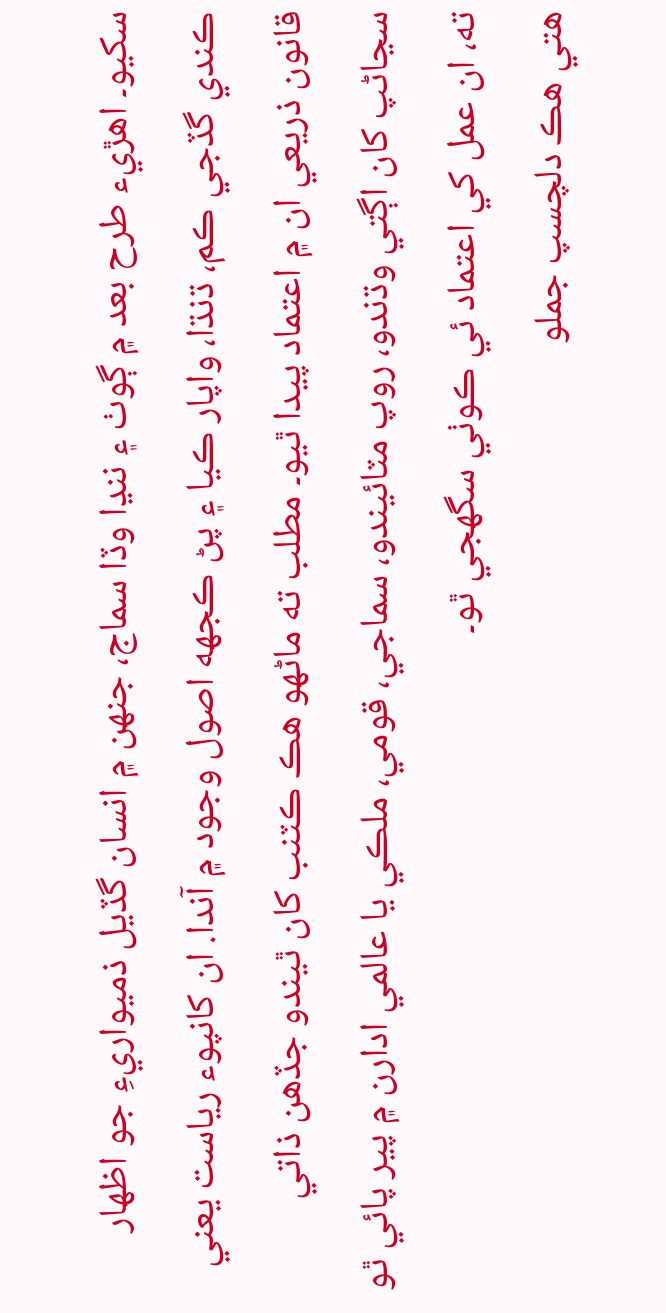سکيو۔ اهڙيء طرح بعد ۾ ڳوٺ ۽ ننڍا وڏا سماج، جنهن ۾ انسان گڏيل ذميواريءِ جو اظهار ڪندي گڏجي ڪم، ڌنڌا، واپار ڪيا ۽ پڻ ڪجهه اصول وجود ۾ آندا. ان کانپوء رياست يعني قانون ذريعي ان ۾ اعتماد پيدا ٿيو۔ مطلب ته ماڻهو هڪ ڪٽنب کان ٿيندو جڏهن ذاتي سڃاڻپ کان اڳتي وڌندو، روپ مٽائيندو، سماجي، قومي، ملڪي يا عالمي ادارن ۾ پير پائي ٿو ته، ان عمل کي اعتماد ئي ڪوٺي سگهجي ٿو۔
هتي هڪ دلچسپ جملو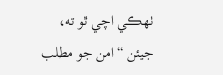ٺهڪي اچي ٿو ته، جيئن “امن جو مطلب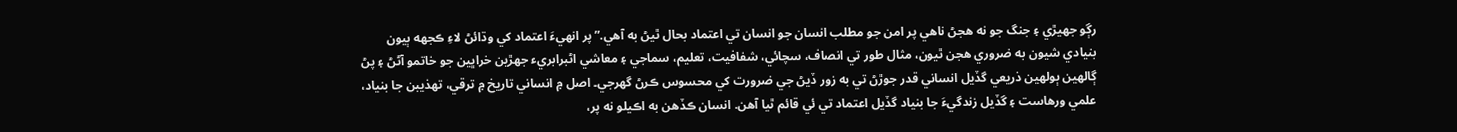رڳو جهيڙي ۽ جنگ جو نه هجڻ ناهي پر امن جو مطلب انسان جو انسان تي اعتماد بحال ٿيڻ به آهي.” پر انهيءَ اعتماد کي وڌائڻ لاءِ ڪجهه ٻيون بنيادي شيون به ضروري هجن ٿيون، مثال طور تي انصاف، سچائي، شفافيت، تعليم، سماجي ۽ معاشي اڻبرابريء جهڙين خراڀين جو خاتمو آڻڻ ۽ پڻ ڳالهين ٻولهين ذريعي گڏيل انساني قدر جوڙڻ تي به زور ڏيڻ جي ضرورت کي محسوس ڪرڻ گهرجي۔ اصل ۾ انساني تاريخ ۾ ترقي، تهذيبن جا بنياد، علمي ورهاست ۽ گڏيل زندگيءَ جا بنياد گڏيل اعتماد تي ئي قائم ٿيا آهن. انسان ڪڏهن به اڪيلو نه پر،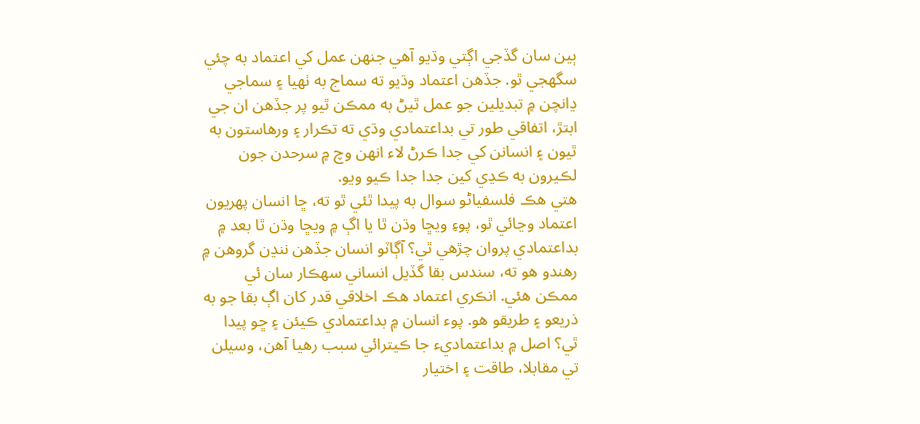ٻين سان گڏجي اڳتي وڌيو آهي جنهن عمل کي اعتماد به چئي سگهجي ٿو. جڏهن اعتماد وڌيو ته سماج به ٺهيا ۽ سماجي ڍانچن ۾ تبديلين جو عمل ٿيڻ به ممڪن ٿيو پر جڏهن ان جي ابتڙ، اتفاقي طور تي بداعتمادي وڌي ته تڪرار ۽ ورهاستون به ٿيون ۽ انسانن کي جدا ڪرڻ لاء انهن وچ ۾ سرحدن جون لڪيرون به ڪڍي کين جدا جدا ڪيو ويو.
هتي هڪ فلسفياڻو سوال به پيدا ٿئي ٿو ته، ڇا انسان پهريون اعتماد وڃائي ٿو، پوءِ ويڇا وڌن ٿا يا اڳ ۾ ويڇا وڌن ٿا بعد ۾ بداعتمادي پروان چڙهي ٿي؟ آڳاٽو انسان جڏهن ننڍن گروهن ۾ رهندو هو ته، سندس بقا گڏيل انساني سهڪار سان ئي ممڪن هئي. انڪري اعتماد هڪ اخلاقي قدر کان اڳ بقا جو به ذريعو ۽ طريقو هو. پوء انسان ۾ بداعتمادي ڪيئن ۽ ڇو پيدا ٿي؟ اصل ۾ بداعتماديء جا ڪيترائي سبب رهيا آهن، وسيلن تي مقابلا، طاقت ۽ اختيار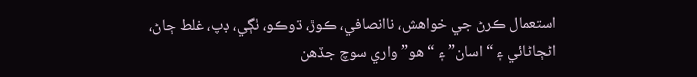استعمال ڪرڻ جي خواهش، ناانصافي، ڪوڙ، ڌوڪو، ٺڳي، ڊپ، غلط ڄاڻ، اڻڄاڻائي ۽ “اسان” ۽ “هو” واري سوچ جڏهن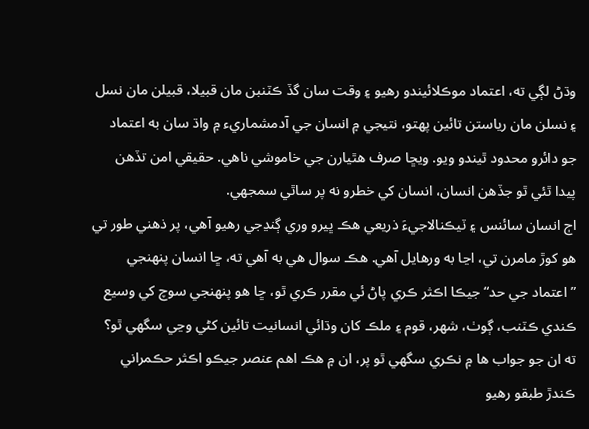وڌڻ لڳي ته، اعتماد موڪلائيندو رهيو ۽ وقت سان گڏ ڪٽنبن مان قبيلا، قبيلن مان نسل ۽ نسلن مان رياستن تائين پهتو، نتيجي ۾ انسان جي آدمشماريء ۾ واڌ سان به اعتماد جو دائرو محدود ٿيندو ويو. ويڇا صرف هٿيارن جي خاموشي ناهي. حقيقي امن تڏهن پيدا ٿئي ٿو جڏهن انسان، انسان کي خطرو نه پر ساٿي سمجهي.
اڄ انسان سائنس ۽ ٽيڪنالاجيءَ ذريعي هڪ ڀيرو وري ڳنڍجي رهيو آهي، پر ذهني طور تي هو کوڙ مامرن تي، اڃا به ورهايل آهي. هڪ سوال هي به آهي ته، ڇا انسان پنهنجي ”اعتماد جي حد“ جيڪا اڪثر ڪري پاڻ ئي مقرر ڪري ٿو، ڇا هو پنهنجي سوچ کي وسيع ڪندي ڪٽنب، ڳوٺ، شهر، قوم ۽ ملڪ کان وڌائي انسانيت تائين کڻي وڃي سگهي ٿو؟ ته ان جو جواب ها ۾ نڪري سگهي ٿو پر، ان ۾ هڪ اهم عنصر جيڪو اڪثر حڪمراني ڪندڙ طبقو رهيو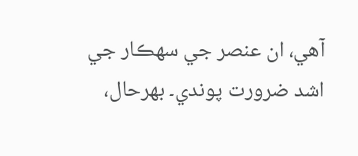آهي، ان عنصر جي سهڪار جي اشد ضرورت پوندي۔ بهرحال،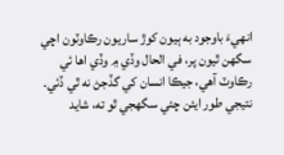انهيءَ باوجود به ٻيون کوڙ ساريون رڪاوٽون اچي سگهن ٿيون پر، في الحال وڏي ۾ وڏي اها ئي رڪاوٽ آهي، جيڪا انسان کي گڏجڻ نه ٿي ڏئي۔ نتيجي طور ايئن چئي سگهجي ٿو ته، شايد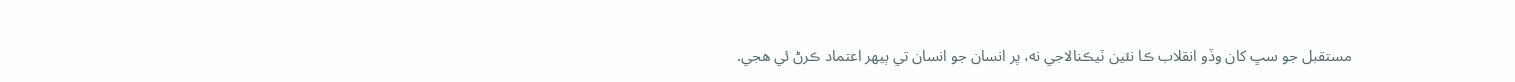مستقبل جو سڀ کان وڏو انقلاب ڪا نئين ٽيڪنالاجي نه، پر انسان جو انسان تي ٻيهر اعتماد ڪرڻ ئي هجي.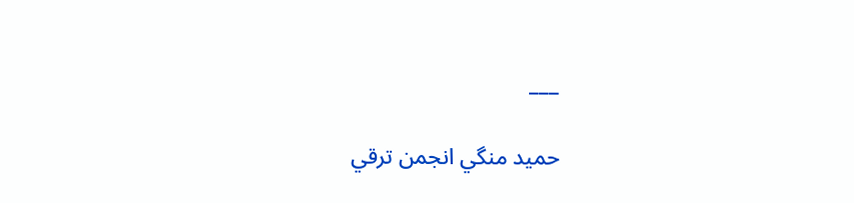___

حميد منگي انجمن ترقي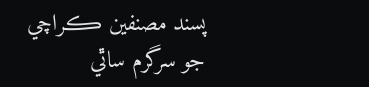پسند مصنفين ڪراچي جو سرگرم ساٿي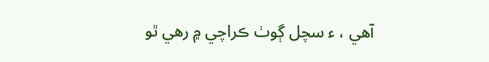آهي ، ء سچل ڳوٺ ڪراچي ۾ رھي ٿو